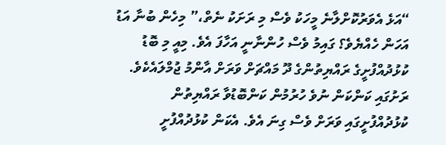“އަޅެ އެވަރުކޮށްލާނެ މީހަކު ވެސް މި ރަށަކު ނެތް،” މިހެން ބުނާ އަޑު އަހަން ހެއްޔެވެ؟ ގައިމު ވެސް ހުންނާނީ އަހާފަ އެވެ. މިއީ މި ބޮޑު ކުޅުދުއްފުށީގެ ރައްޔިތުންގެ ދޫ މައްޗަށް ވަރަށް އާންމު ޖުމްލައެކެވެ.
ރަށުގައި ކަންކަން ނުވެ ހުރުމުން ކަންބޮޑުވާ ރައްޔިތުން ކުޅުދުއްފުށީގައި ވަރަށް ވެސް ގިނަ އެވެ. އެކަން ކުޅުދުއްފުށީ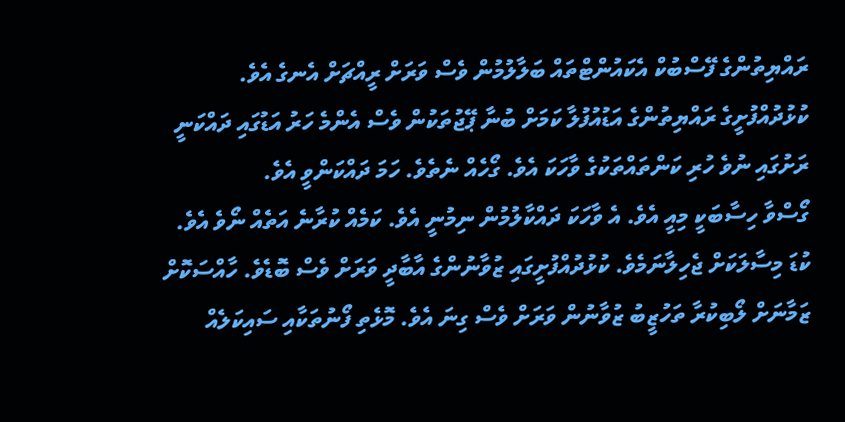ރައްޔިތުންގެ ފޭސްބުކް އެކައުންޓްތައް ބަލާލުމުން ވެސް ވަރަށް ރީއްޗަށް އެނގެ އެވެ. ކުޅުދުއްފުށީގެ ރައްޔިތުންގެ އަޑުއުފުލާ ކަމަށް ބުނާ ޕޭޖުތަކުން ވެސް އެންމެ ހަރު އަޑުގައި ދައްކަނީ ރަށުގައި ނުވެ ހުރި ކަންތައްތަކުގެ ވާހަކަ އެވެ. ގޯހެއް ނެތެވެ. ހަމަ ދައްކަންވީ އެވެ.
ގޯސްވާ ހިސާބަކީ މިއީ އެވެ. އެ ވާހަކަ ދައްކާލުމުން ނިމުނީ އެވެ. ކަމެއް ކުރާނެ އަތެއް ނޯވެ އެވެ. ކުޑަ މިސާލަކަށް ޖެހިލާނަމެވެ. ކުޅުދުއްފުށީގައި ޒުވާނުންގެ އާބާދީ ވަރަށް ވެސް ބޮޑެވެ. ހާއްސަކޮށް ޒަމާނަށް ލޯބިކުރާ ތަހުޒީބު ޒުވާނުން ވަރަށް ވެސް ގިނަ އެވެ. މޮޅެތި ފޯނުތަކާއި ސައިކަލެއް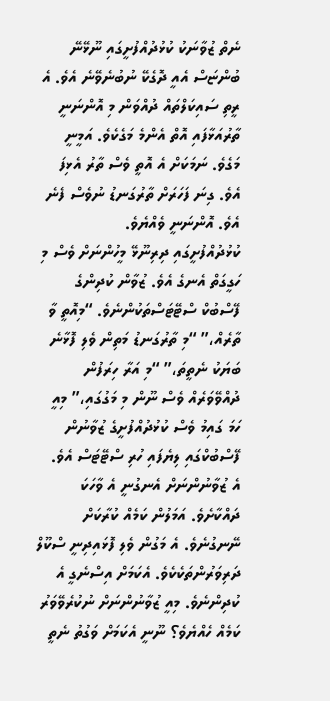ނެތް ޒުވާނަކު ކުޅުދުއްފުށީގައި ނޫޅޭނޭ ބުންޏަސް އެއީ ދޮގެކޭ ނުބުނެވޭނެ އެވެ. އެ ރީތި ސައިކަލްތައް ދުއްވަން މި އޮންނަނީ ތާރުއަޅާފައި އޮތް އެންމެ މަގެކެވެ. އަމީނީ މަގެވެ. ނަމަކަށް އެ އޮތީ ވެސް ތާރު އެޅިފަ އެވެ. ގިނަ ފަހަރަށް ތާރުގަނޑު ނުވެސް ފެނެ އެވެ. އޮންނަނީ ވެއްޔެވެ.
ކުޅުދުއްފުށީގައި ދިރިނޫޅޭ މީހުންނަށް ވެސް މި ހަގީގަތް އެނގެ އެވެ. ޒުވާން ކުދިންގެ ފޭސްބުކް ސްޓޭޓަސްތަކުންނެވެ. “މިއޮތީ ވާ ތާރެއް،” “މި ތާރުގަނޑު މަތިން ވެލި ފޮޅާނެ ބަޔަކު ނެތީތަ،” “މި އަރާ ހިރަފުން ދުއްވޭވަރެއް ވެސް ނޫން މި މަގުގައި،” މިއީ ހަމަ ގައިމު ވެސް ކުޅުދުއްފުށީގެ ޒުވާނުން ފޭސްބުކްގައި ލިޔެފައި ހުރި ސްޓޭޓަސް އެވެ.
އެ ޒުވާނުންނަށް އެނގުނީ އެ ވާހަކަ ދައްކާށެވެ. އަމަލުން ކަމެއް ކުރާކަށް ނޭނގުނެވެ. އެ މަގުން ވެލި ފޮޅައިދިނީ ސްކޫލް ދަރިވަރުންތަކެކެވެ. އެކަމަށް އިސްނެގީ އެ ކުދިންނެވެ. މިއީ ޒުވާނުންނަށް ނުކުރެވޭވަރު ކަމެއް ހެއްޔެވެ؟ ނޫނީ އެކަމަށް ވަގުތު ނެތީ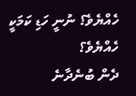ހެއްޔެވެ؟ ނުނީ ހަޑި ކަމަކީ ހެއްޔެވެ؟
ދެން ބުނެދާނެ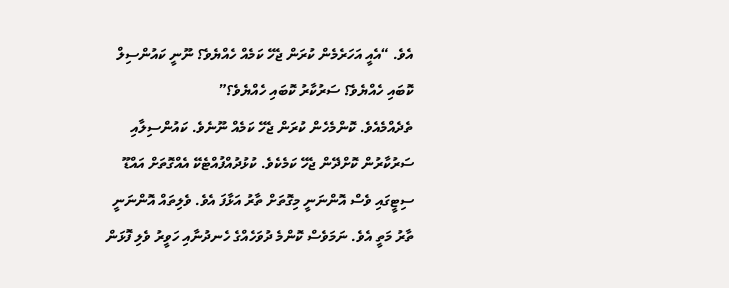އެވެ. “އެއީ އަހަރެމެން ކުރަން ޖެހޭ ކަމެއް ހެއްޔެވެ؟ ނޫނީ ކައުންސިލް ކޮބައި ހެއްޔެވެ؟ ސަރުކާރު ކޮބައި ހެއްޔެވެ؟”
ތެދެއްމެއެވެ. ކޮންމެހެން ކުރަން ޖެހޭ ކަމެއް ނޫނެވެ. ކައުންސިލާއި ސަރުކާރުން ކޮށްދޭން ޖެހޭ ކަމެކެވެ. ކުޅުދުއްފުއްޓެކޭ އެއްގޮތަށް އައްޑޫ ސިޓީގައި ވެސް އޮންނަނީ މިގޮތަށް ތާރު އަޅާފަ އެވެ. ވެލިތައް އޮންނަނީ ތާރު މަތީ އެވެ. ނަމަވެސް ކޮންމެ ދުވަހެއްގެ ހެނދުނާއި ހަވީރު ވެލި ފޮޅަން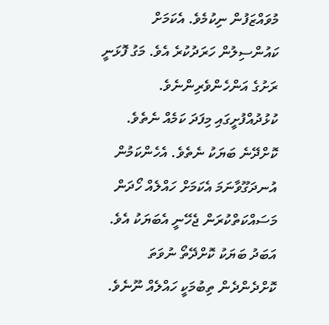މުވައްޒަފުން ނިކުމެވެ. އެކަމަށް ކައުންސިލުން ހަރަދުކުރެ އެވެ. މަގު ފޮޅަނީ ރަށުގެ އަންހެންވެރިންނެވެ.
ކުޅުދުއްފުށީގައި މިފަދަ ކަމެއް ނެތެވެ. ކޮށްދޭނެ ބަޔަކު ނެތެވެ. އެހެންކަމުން އުނދަގޫވާނަމަ އެކަމަށް ހައްލެއް ހޯދަން މަސައްކަތްކުރަން ޖެހޭނީ އެބަޔަކު އެވެ. އަބަދު ބަޔަކު ކޮށްދޭތޯ ނުވަތަ ކޮށްދެންދެން ތިބުމަކީ ހައްލެއް ނޫނެވެ.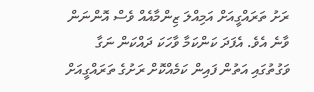ރަށު ތަރައްގީއަށް އަމިއްލަ ޒިންމާއެއް ވެސް އޮންނަން ވާނެ އެވެ. އެފަދަ ކަންކަމާ ވާހަކަ ދައްކަން ނަގާ ވަގުތުގައި އަތުން ފައިން ކަމެއްކޮށް ރަށުގެ ތަރައްގީއަށް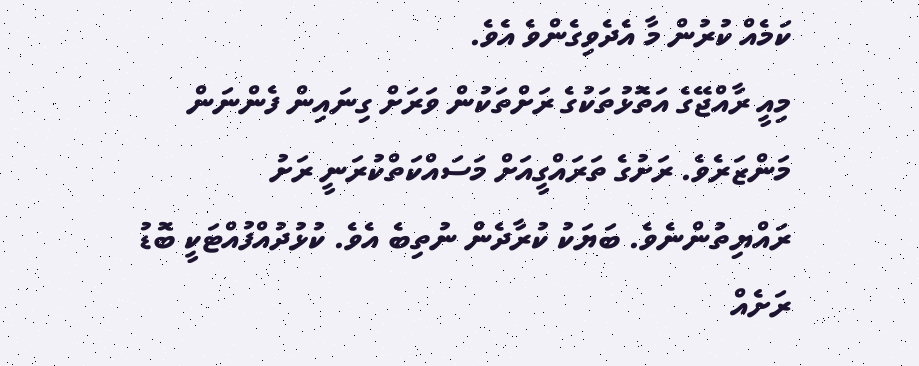ކަމެއް ކުރުން މާ އެދެވިގެންވެ އެވެ.
މިއީ ރާއްޖޭގެ އަތޮޅުތަކުގެ ރަށްތަކުން ވަރަށް ގިނައިން ފެންނަން މަންޒަރެވެ. ރަށުގެ ތަރައްގީއަށް މަސައްކަތްކުރަނީ ރަށު ރައްޔިތުންނެވެ. ބަޔަކު ކުރާދެން ނުތިބެ އެވެ. ކުޅުދުއްފުއްޓަކީ ބޮޑު ރަށެއް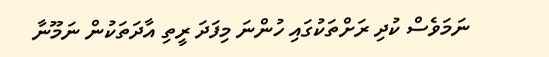ނަމަވެސް ކުދި ރަށްތަކުގައި ހުންނަ މިފަދަ ރީތި އާދަތަކުން ނަމޫނާ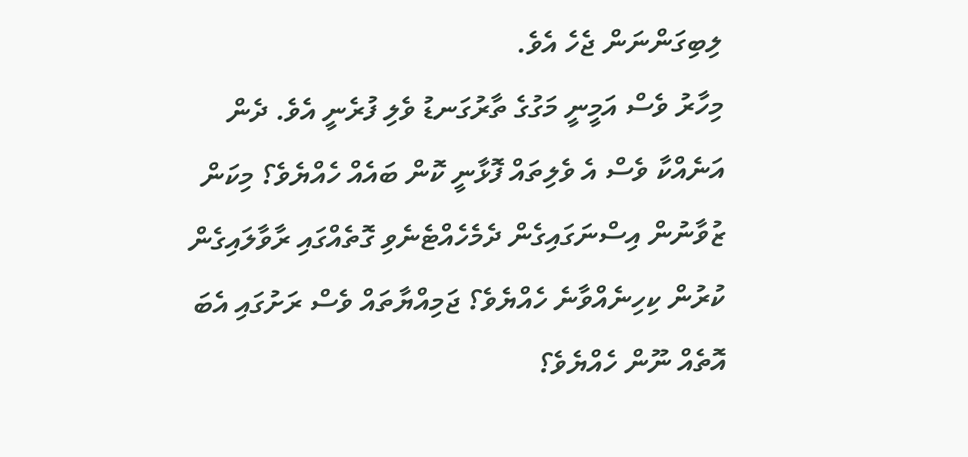ލިބިގަންނަން ޖެހެ އެވެ.
މިހާރު ވެސް އަމީނީ މަގުގެ ތާރުގަނޑު ވެލި ފުރެނީ އެވެ. ދެން އަނެއްކާ ވެސް އެ ވެލިތައް ފޮޅާނީ ކޮން ބައެއް ހެއްޔެވެ؟ މިކަން ޒުވާނުން އިސްނަގައިގެން ދެމެހެއްޓެނެވި ގޮތެއްގައި ރާވާލައިގެން ކުރުން ކިހިނެއްވާނެ ހެއްޔެވެ؟ ޖަމިއްޔާތައް ވެސް ރަށުގައި އެބަ އޮތެއް ނޫން ހެއްޔެވެ؟